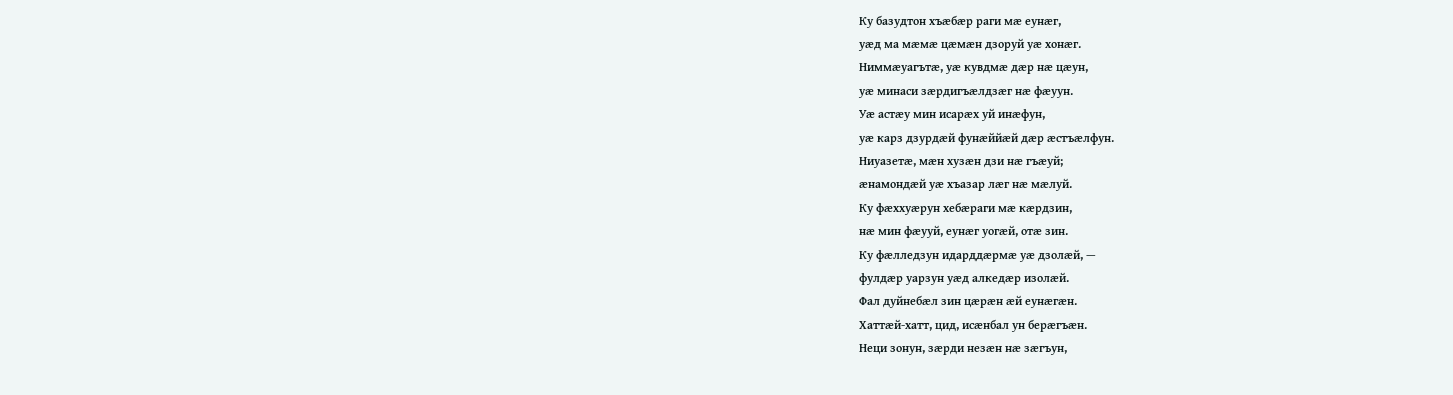Ку базудтон хъæбæр раги мæ еунæг,
уæд ма мæмæ цæмæн дзоруй уæ хонæг.
Ниммæуагътæ, уæ кувдмæ дæр нæ цæун,
уæ минаси зæрдигъæлдзæг нæ фæуун.
Уæ астæу мин исарæх уй инæфун,
уæ карз дзурдæй фунæййæй дæр æстъæлфун.
Ниуазетæ, мæн хузæн дзи нæ гъæуй;
æнамондæй уæ хъазар лæг нæ мæлуй.
Ку фæххуæрун хебæраги мæ кæрдзин,
нæ мин фæууй, еунæг уогæй, отæ зин.
Ку фæлледзун идарддæрмæ уæ дзолæй, —
фулдæр уарзун уæд алкедæр изолæй.
Фал дуйнебæл зин цæрæн æй еунæгæн.
Хаттæй-хатт, цид, исæнбал ун берæгъæн.
Неци зонун, зæрди незæн нæ зæгъун,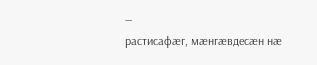—
растисафæг, мæнгæвдесæн нæ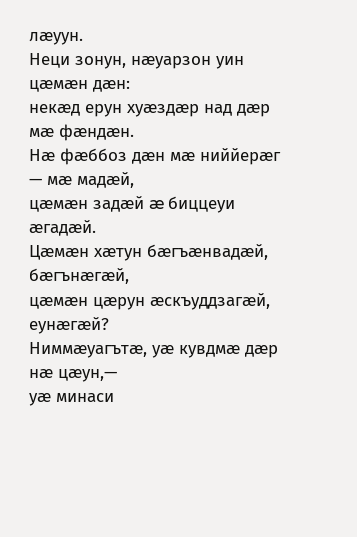лæуун.
Неци зонун, нæуарзон уин цæмæн дæн:
некæд ерун хуæздæр над дæр мæ фæндæн.
Нæ фæббоз дæн мæ ниййерæг — мæ мадæй,
цæмæн задæй æ биццеуи æгадæй.
Цæмæн хæтун бæгъæнвадæй, бæгънæгæй,
цæмæн цæрун æскъуддзагæй, еунæгæй?
Ниммæуагътæ, уæ кувдмæ дæр нæ цæун,—
уæ минаси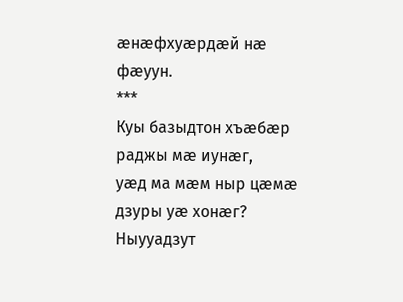æнæфхуæрдæй нæ фæуун.
***
Куы базыдтон хъæбæр раджы мæ иунæг,
уæд ма мæм ныр цæмæ дзуры уæ хонæг?
Ныууадзут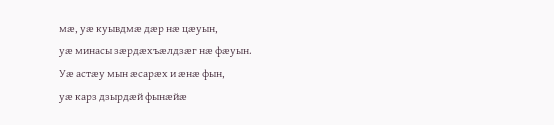мæ, уæ куывдмæ дæр нæ цæуын,
уæ минасы зæрдæхъæлдзæг нæ фæуын.
Уæ астæу мын æсарæх и æнæ фын,
уæ карз дзырдæй фынæйæ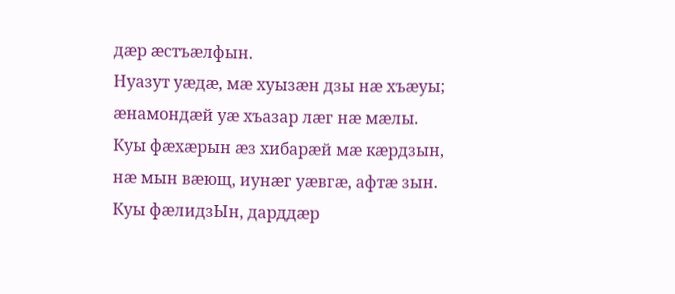дæр æстъæлфын.
Нуазут уæдæ, мæ хуызæн дзы нæ хъæуы;
æнамондæй уæ хъазар лæг нæ мæлы.
Куы фæхæрын æз хибарæй мæ кæрдзын,
нæ мын вæющ, иунæг уæвгæ, афтæ зын.
Куы фæлидзЫн, дарддæр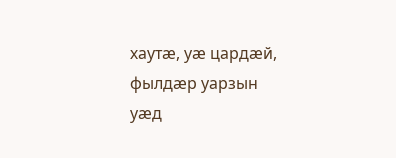хаутæ, уæ цардæй,
фылдæр уарзын уæд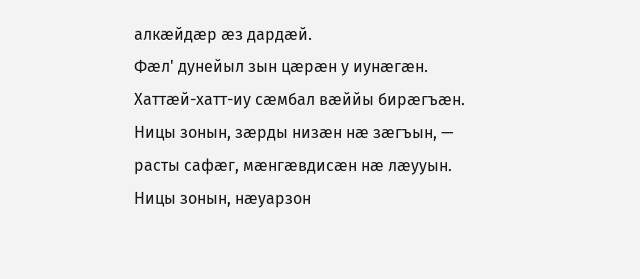алкæйдæр æз дардæй.
Фæл' дунейыл зын цæрæн у иунæгæн.
Хаттæй-хатт-иу сæмбал вæййы бирæгъæн.
Ницы зонын, зæрды низæн нæ зæгъын, —
расты сафæг, мæнгæвдисæн нæ лæууын.
Ницы зонын, нæуарзон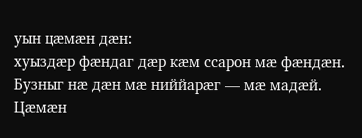уын цæмæн дæн:
хуыздæр фæндаг дæр кæм ссарон мæ фæндæн.
Бузныг нæ дæн мæ ниййарæг — мæ мадæй.
Цæмæн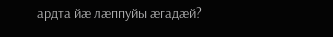ардта йæ лæппуйы æгадæй?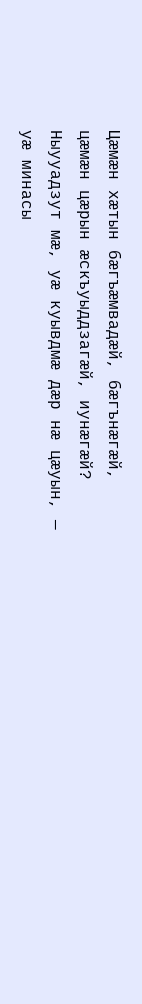Цæмæн хæтын бæгъæмвадæй, бæгънæгæй,
цæмæн цæрын æскъуыддзагæй, иунæгæй?
Ныууадзут мæ, уæ куывдмæ дæр нæ цæуын, —
уæ минасы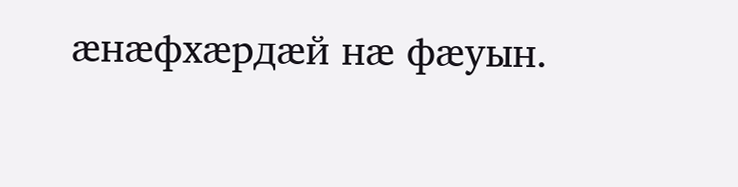æнæфхæрдæй нæ фæуын.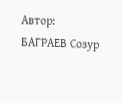Автор: БАГРАЕВ Созур